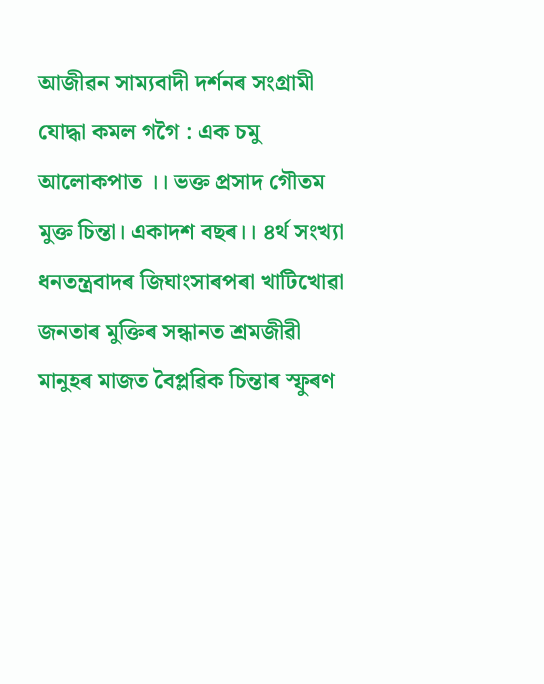আজীৱন সাম্যবাদী দৰ্শনৰ সংগ্ৰামী যোদ্ধা কমল গগৈ : এক চমু আলোকপাত ।। ভক্ত প্ৰসাদ গৌতম
মুক্ত চিন্তা। একাদশ বছৰ।। ৪ৰ্থ সংখ্যা
ধনতন্ত্ৰবাদৰ জিঘাংসাৰপৰা খাটিখোৱা জনতাৰ মুক্তিৰ সন্ধানত শ্ৰমজীৱী মানুহৰ মাজত বৈপ্লৱিক চিন্তাৰ স্ফুৰণ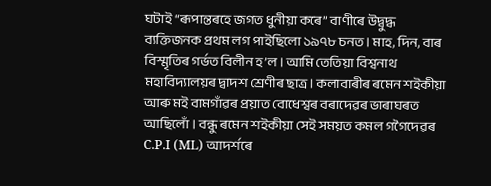ঘটাই “ৰূপান্তৰহে জগত ধুনীয়া কৰে” বাণীৰে উদ্বুদ্ধ ব্যক্তিজনক প্ৰথম লগ পাইছিলো ১৯৭৮ চনত। মাহ, দিন, বাৰ বিস্মৃতিৰ গৰ্ভত বিলীন হ’ল। আমি তেতিয়া বিশ্বনাথ মহাবিদ্যালয়ৰ দ্বাদশ শ্ৰেণীৰ ছাত্ৰ। কলাবাৰীৰ ৰমেন শইকীয়া আৰু মই বামগাঁৱৰ প্ৰয়াত বোধেশ্বৰ বৰাদেৱৰ ভাৰাঘৰত আছিলোঁ। বন্ধু ৰমেন শইকীয়া সেই সময়ত কমল গগৈদেৱৰ C.P.I (ML) আদৰ্শৰে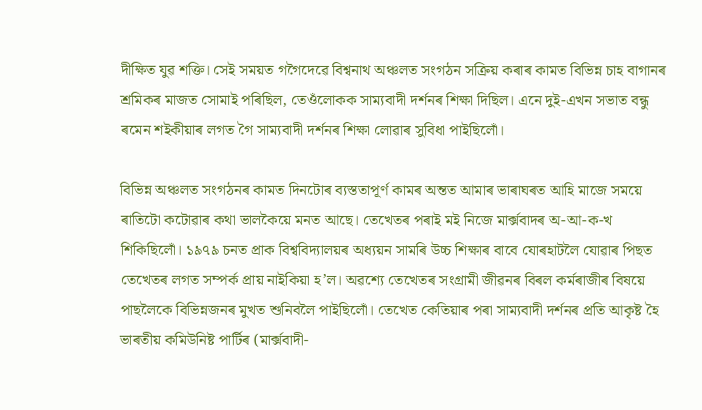দীক্ষিত যুৱ শক্তি। সেই সময়ত গগৈদেৱে বিশ্বনাথ অঞ্চলত সংগঠন সক্ৰিয় কৰাৰ কামত বিভিন্ন চাহ বাগানৰ শ্ৰমিকৰ মাজত সোমাই পৰিছিল, তেওঁলোকক সাম্যবাদী দৰ্শনৰ শিক্ষা দিছিল। এনে দুই-এখন সভাত বন্ধু ৰমেন শইকীয়াৰ লগত গৈ সাম্যবাদী দৰ্শনৰ শিক্ষা লোৱাৰ সুবিধা পাইছিলোঁ।

বিভিন্ন অঞ্চলত সংগঠনৰ কামত দিনটোৰ ব্যস্ততাপূৰ্ণ কামৰ অন্তত আমাৰ ভাৰাঘৰত আহি মাজে সময়ে ৰাতিটো কটোৱাৰ কথা ভালকৈয়ে মনত আছে। তেখেতৰ পৰাই মই নিজে মাৰ্ক্সবাদৰ অ-আ-ক-খ শিকিছিলোঁ। ১৯৭৯ চনত প্ৰাক বিশ্ববিদ্যালয়ৰ অধ্যয়ন সামৰি উচ্চ শিক্ষাৰ বাবে যোৰহাটলৈ যোৱাৰ পিছত তেখেতৰ লগত সম্পৰ্ক প্ৰায় নাইকিয়া হ’ল। অৱশ্যে তেখেতৰ সংগ্ৰামী জীৱনৰ বিৰল কৰ্মৰাজীৰ বিষয়ে পাছলৈকে বিভিন্নজনৰ মুখত শুনিবলৈ পাইছিলোঁ। তেখেত কেতিয়াৰ পৰা সাম্যবাদী দৰ্শনৰ প্ৰতি আকৃষ্ট হৈ ভাৰতীয় কমিউনিষ্ট পাৰ্টিৰ (মাৰ্ক্সবাদী-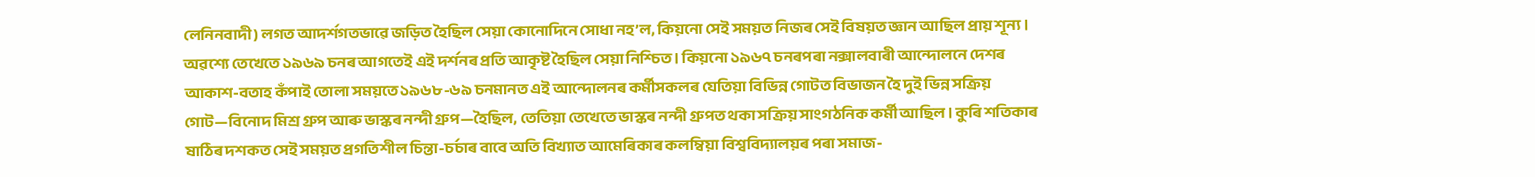লেনিনবাদী) লগত আদৰ্শগতভাৱে জড়িত হৈছিল সেয়া কোনোদিনে সোধা নহ’ল, কিয়নো সেই সময়ত নিজৰ সেই বিষয়ত জ্ঞান আছিল প্ৰায় শূন্য। অৱশ্যে তেখেতে ১৯৬৯ চনৰ আগতেই এই দৰ্শনৰ প্ৰতি আকৃষ্ট হৈছিল সেয়া নিশ্চিত। কিয়নো ১৯৬৭ চনৰপৰা নক্সালবাৰী আন্দোলনে দেশৰ আকাশ-বতাহ কঁপাই তোলা সময়তে ১৯৬৮-৬৯ চনমানত এই আন্দোলনৰ কৰ্মীসকলৰ যেতিয়া বিভিন্ন গোটত বিভাজন হৈ দুই ভিন্ন সক্ৰিয় গোট—বিনোদ মিশ্ৰ গ্ৰুপ আৰু ভাস্কৰ নন্দী গ্ৰুপ—হৈছিল, তেতিয়া তেখেতে ভাস্কৰ নন্দী গ্ৰুপত থকা সক্ৰিয় সাংগঠনিক কৰ্মী আছিল। কুৰি শতিকাৰ ষাঠিৰ দশকত সেই সময়ত প্ৰগতিশীল চিন্তা-চৰ্চাৰ বাবে অতি বিখ্যাত আমেৰিকাৰ কলম্বিয়া বিশ্ববিদ্যালয়ৰ পৰা সমাজ-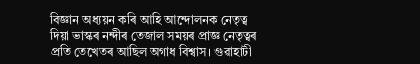বিজ্ঞান অধ্যয়ন কৰি আহি আন্দোলনক নেতৃত্ব দিয়া ভাস্কৰ নন্দীৰ তেজাল সময়ৰ প্ৰাজ্ঞ নেতৃত্বৰ প্ৰতি তেখেতৰ আছিল অগাধ বিশ্বাস। গুৱাহাটী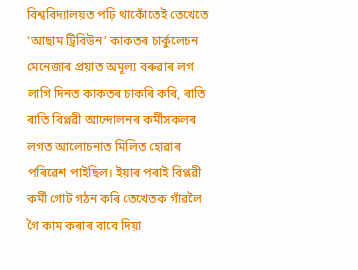বিশ্ববিদ্যালয়ত পঢ়ি থাকোঁতেই তেখেতে ‘আছাম ট্ৰিবিউন’ কাকতৰ চাৰ্কুলেচন মেনেজাৰ প্ৰয়াত অমূল্য বৰুৱাৰ লগ লাগি দিনত কাকতৰ চাকৰি কৰি, ৰাতি ৰাতি বিপ্লৱী আন্দোলনৰ কৰ্মীসকলৰ লগত আলোচনাত মিলিত হোৱাৰ পৰিৱেশ পাইছিল। ইয়াৰ পৰাই বিপ্লৱী কৰ্মী গোট গঠন কৰি তেখেতক গাঁৱলৈ গৈ কাম কৰাৰ বাবে দিয়া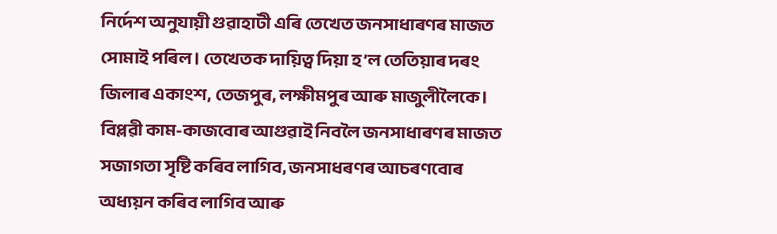নিৰ্দেশ অনুযায়ী গুৱাহাটী এৰি তেখেত জনসাধাৰণৰ মাজত সোমাই পৰিল। তেখেতক দায়িত্ব দিয়া হ’ল তেতিয়াৰ দৰং জিলাৰ একাংশ, তেজপুৰ, লক্ষীমপুৰ আৰু মাজুলীলৈকে। বিপ্লৱী কাম-কাজবোৰ আগুৱাই নিবলৈ জনসাধাৰণৰ মাজত সজাগতা সৃষ্টি কৰিব লাগিব, জনসাধৰণৰ আচৰণবোৰ অধ্যয়ন কৰিব লাগিব আৰু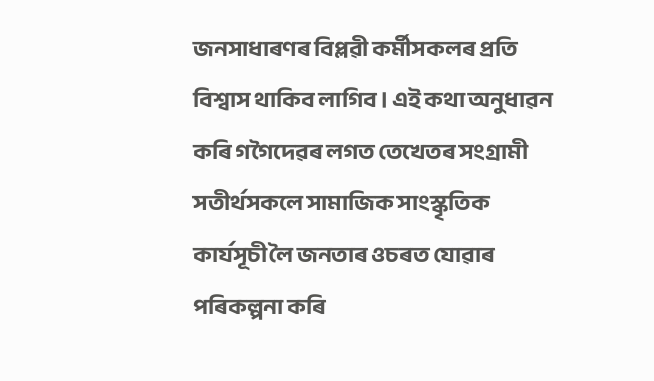জনসাধাৰণৰ বিপ্লৱী কৰ্মীসকলৰ প্ৰতি বিশ্বাস থাকিব লাগিব। এই কথা অনুধাৱন কৰি গগৈদেৱৰ লগত তেখেতৰ সংগ্ৰামী সতীৰ্থসকলে সামাজিক সাংস্কৃতিক কাৰ্যসূচী লৈ জনতাৰ ওচৰত যোৱাৰ পৰিকল্পনা কৰি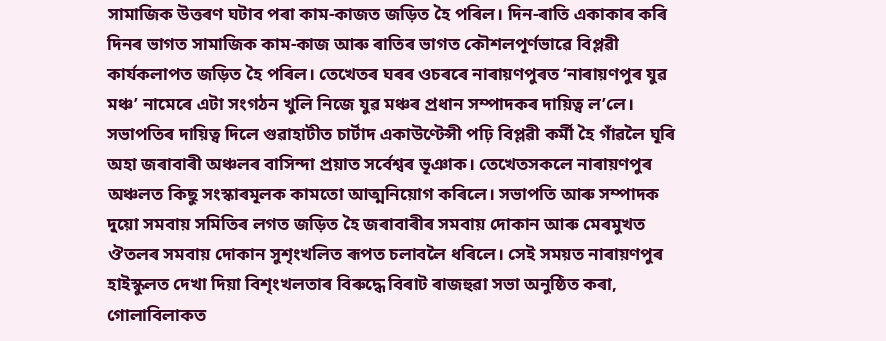সামাজিক উত্তৰণ ঘটাব পৰা কাম-কাজত জড়িত হৈ পৰিল। দিন-ৰাতি একাকাৰ কৰি দিনৰ ভাগত সামাজিক কাম-কাজ আৰু ৰাতিৰ ভাগত কৌশলপূৰ্ণভাৱে বিপ্লৱী কাৰ্যকলাপত জড়িত হৈ পৰিল। তেখেতৰ ঘৰৰ ওচৰৰে নাৰায়ণপুৰত ‘নাৰায়ণপুৰ যুৱ মঞ্চ’ নামেৰে এটা সংগঠন খুলি নিজে যুৱ মঞ্চৰ প্ৰধান সম্পাদকৰ দায়িত্ব ল’লে। সভাপতিৰ দায়িত্ব দিলে গুৱাহাটীত চাৰ্টাদ একাউণ্টেন্সী পঢ়ি বিপ্লৱী কৰ্মী হৈ গাঁৱলৈ ঘূৰি অহা জৰাবাৰী অঞ্চলৰ বাসিন্দা প্ৰয়াত সৰ্বেশ্বৰ ভূঞাক। তেখেতসকলে নাৰায়ণপুৰ অঞ্চলত কিছু সংস্কাৰমূলক কামতো আত্মনিয়োগ কৰিলে। সভাপতি আৰু সম্পাদক দুয়ো সমবায় সমিতিৰ লগত জড়িত হৈ জৰাবাৰীৰ সমবায় দোকান আৰু মেৰমুখত ঔতলৰ সমবায় দোকান সুশৃংখলিত ৰূপত চলাবলৈ ধৰিলে। সেই সময়ত নাৰায়ণপুৰ হাইস্কুলত দেখা দিয়া বিশৃংখলতাৰ বিৰুদ্ধে বিৰাট ৰাজহুৱা সভা অনুষ্ঠিত কৰা, গোলাবিলাকত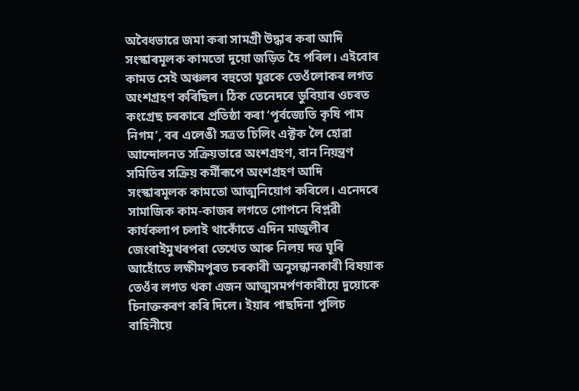অবৈধভাৱে জমা কৰা সামগ্ৰী উদ্ধাৰ কৰা আদি সংস্কাৰমূলক কামতো দুয়ো জড়িত হৈ পৰিল। এইবোৰ কামত সেই অঞ্চলৰ বহুতো যুৱকে তেওঁলোকৰ লগত অংশগ্ৰহণ কৰিছিল। ঠিক তেনেদৰে ডুবিয়াৰ ওচৰত কংগ্ৰেছ চৰকাৰে প্ৰতিষ্ঠা কৰা ‘পূৰ্বজ্যেতি কৃষি পাম নিগম’, বৰ এলেঙী সত্ৰত চিলিং এক্টক লৈ হোৱা আন্দোলনত সক্ৰিয়ভাৱে অংশগ্ৰহণ, বান নিয়ন্ত্ৰণ সমিতিৰ সক্ৰিয় কৰ্মীৰূপে অংশগ্ৰহণ আদি সংস্কাৰমূলক কামতো আত্মনিয়োগ কৰিলে। এনেদৰে সামাজিক কাম-কাজৰ লগতে গোপনে বিপ্লৱী কাৰ্যকলাপ চলাই থাকোঁতে এদিন মাজুলীৰ জেংৰাইমুখৰপৰা তেখেত আৰু নিলয় দত্ত ঘূৰি আহোঁতে লক্ষীমপুৰত চৰকাৰী অনুসন্ধানকাৰী বিষয়াক তেওঁৰ লগত থকা এজন আত্মসমৰ্পণকাৰীয়ে দুয়োকে চিনাক্তকৰণ কৰি দিলে। ইয়াৰ পাছদিনা পুলিচ বাহিনীয়ে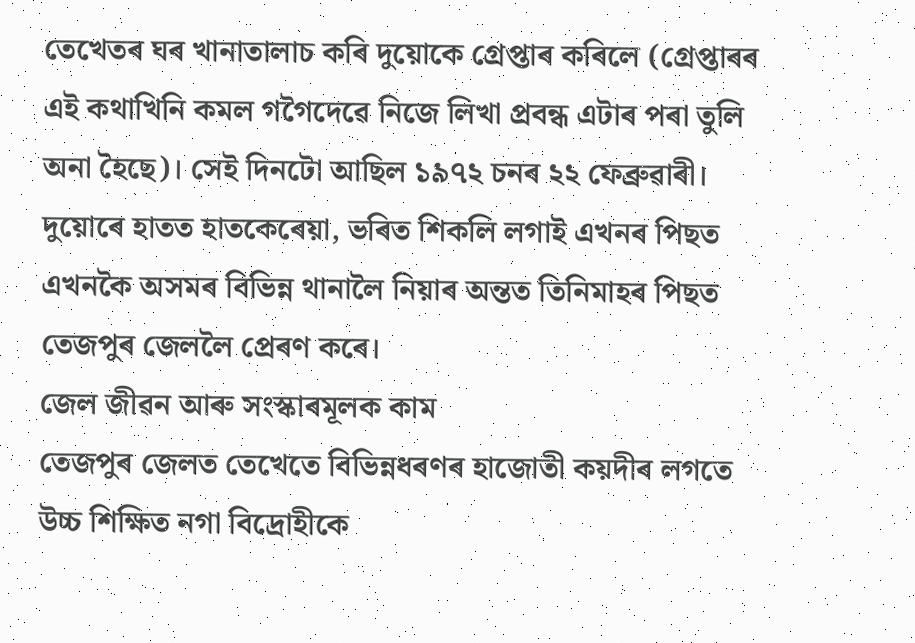তেখেতৰ ঘৰ খানাতালাচ কৰি দুয়োকে গ্ৰেপ্তাৰ কৰিলে (গ্ৰেপ্তাৰৰ এই কথাখিনি কমল গগৈদেৱে নিজে লিখা প্ৰবন্ধ এটাৰ পৰা তুলি অনা হৈছে)। সেই দিনটো আছিল ১৯৭২ চনৰ ২২ ফেব্ৰুৱাৰী। দুয়োৰে হাতত হাতকেৰেয়া, ভৰিত শিকলি লগাই এখনৰ পিছত এখনকৈ অসমৰ বিভিন্ন থানালৈ নিয়াৰ অন্তত তিনিমাহৰ পিছত তেজপুৰ জেললৈ প্ৰেৰণ কৰে।
জেল জীৱন আৰু সংস্কাৰমূলক কাম
তেজপুৰ জেলত তেখেতে বিভিন্নধৰণৰ হাজোতী কয়দীৰ লগতে উচ্চ শিক্ষিত নগা বিদ্ৰোহীকে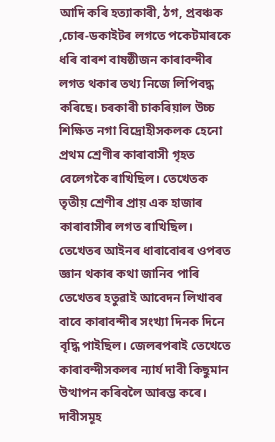আদি কৰি হত্যাকাৰী, ঠগ, প্ৰবঞ্চক ,চোৰ-ডকাইটৰ লগতে পকেটমাৰকে ধৰি বাৰশ বাষষ্ঠীজন কাৰাবন্দীৰ লগত থকাৰ তথ্য নিজে লিপিবদ্ধ কৰিছে। চৰকাৰী চাকৰিয়াল উচ্চ শিক্ষিত নগা বিদ্ৰোহীসকলক হেনো প্ৰথম শ্ৰেণীৰ কাৰাবাসী গৃহত বেলেগকৈ ৰাখিছিল। তেখেতক তৃতীয় শ্ৰেণীৰ প্ৰায় এক হাজাৰ কাৰাবাসীৰ লগত ৰাখিছিল। তেখেতৰ আইনৰ ধাৰাবোৰৰ ওপৰত জ্ঞান থকাৰ কথা জানিব পাৰি তেখেতৰ হতুৱাই আবেদন লিখাবৰ বাবে কাৰাবন্দীৰ সংখ্যা দিনক দিনে বৃদ্ধি পাইছিল। জেলৰপৰাই তেখেতে কাৰাবন্দীসকলৰ ন্যাৰ্য দাবী কিছুমান উত্থাপন কৰিবলৈ আৰম্ভ কৰে। দাবীসমূহ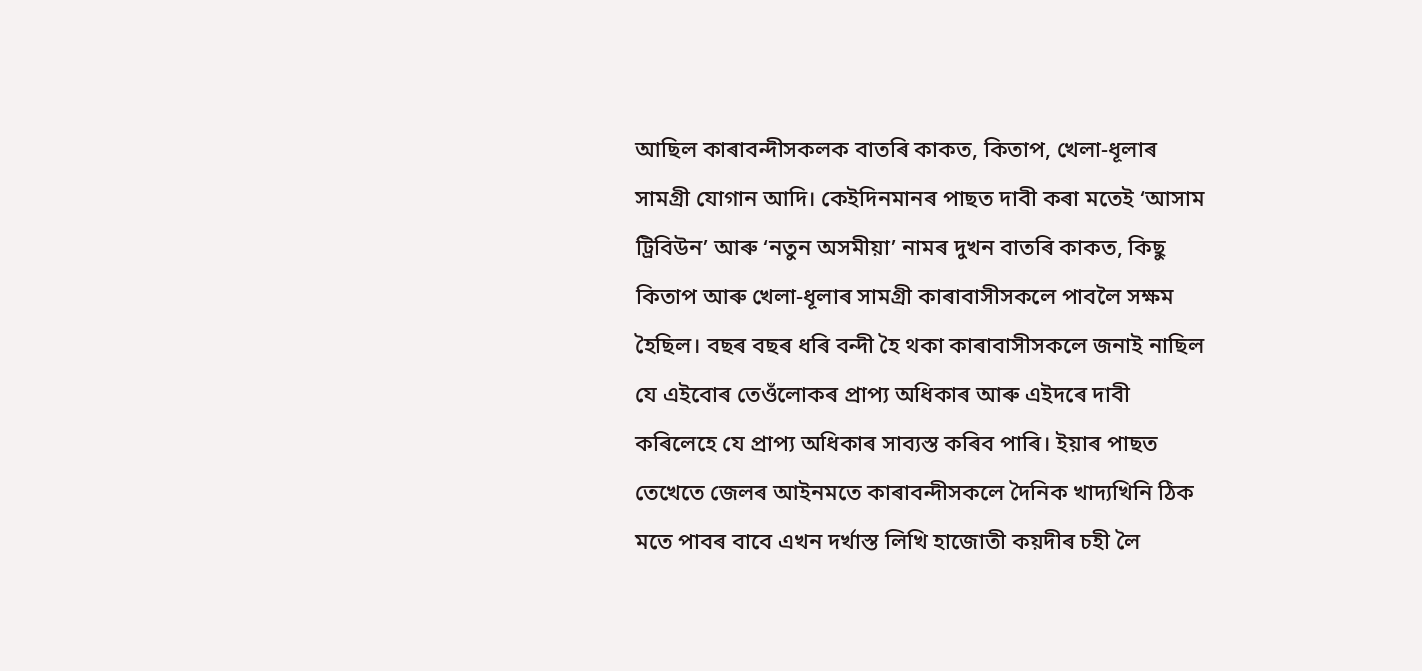আছিল কাৰাবন্দীসকলক বাতৰি কাকত, কিতাপ, খেলা-ধূলাৰ সামগ্ৰী যোগান আদি। কেইদিনমানৰ পাছত দাবী কৰা মতেই ‘আসাম ট্ৰিবিউন’ আৰু ‘নতুন অসমীয়া’ নামৰ দুখন বাতৰি কাকত, কিছু কিতাপ আৰু খেলা-ধূলাৰ সামগ্ৰী কাৰাবাসীসকলে পাবলৈ সক্ষম হৈছিল। বছৰ বছৰ ধৰি বন্দী হৈ থকা কাৰাবাসীসকলে জনাই নাছিল যে এইবোৰ তেওঁলোকৰ প্ৰাপ্য অধিকাৰ আৰু এইদৰে দাবী কৰিলেহে যে প্ৰাপ্য অধিকাৰ সাব্যস্ত কৰিব পাৰি। ইয়াৰ পাছত তেখেতে জেলৰ আইনমতে কাৰাবন্দীসকলে দৈনিক খাদ্যখিনি ঠিক মতে পাবৰ বাবে এখন দৰ্খাস্ত লিখি হাজোতী কয়দীৰ চহী লৈ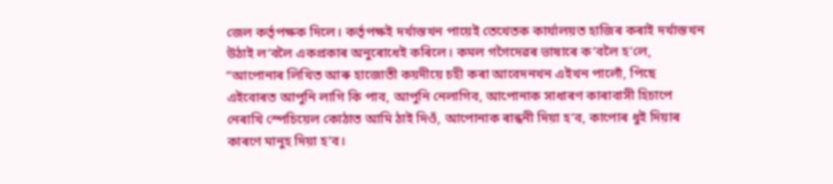জেল কৰ্তৃপক্ষক দিলে। কৰ্তৃপক্ষই দৰ্খাস্তখন পায়েই তেখেতক কাৰ্যালয়ত হাজিৰ কৰাই দৰ্খাস্তখন উঠাই ল’বলৈ একপ্ৰকাৰ অনুৰোধেই কৰিলে। কমল গগৈদেৱৰ ভাষাৰে ক’বলৈ হ’লে, “আপোনাৰ লিখিত আৰু হাজোতী কয়দীয়ে চহী কৰা আবেদনখন এইখন পালোঁ, পিছে এইবোৰত আপুনি লাগি কি পাব, আপুনি নেলাগিব, আপোনাক সাধাৰণ কাৰাবাসী হিচাপে নেৰাখি স্পেচিয়েল কোঠাত আমি ঠাই দিওঁ, আপোনাক ৰান্ধনী দিয়া হ’ব, কাপোৰ ধুই দিয়াৰ কাৰণে মানুহ দিয়া হ’ব।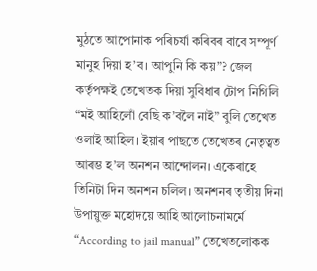মুঠতে আপোনাক পৰিচৰ্যা কৰিবৰ বাবে সম্পূৰ্ণ মানুহ দিয়া হ’ব। আপুনি কি কয়”? জেল কৰ্তৃপক্ষই তেখেতক দিয়া সুবিধাৰ টোপ নিগিলি “মই আহিলোঁ বেছি ক’বলৈ নাই” বুলি তেখেত ওলাই আহিল। ইয়াৰ পাছতে তেখেতৰ নেতৃত্বত আৰম্ভ হ’ল অনশন আন্দোলন। একেৰাহে তিনিটা দিন অনশন চলিল। অনশনৰ তৃতীয় দিনা উপায়ুক্ত মহোদয়ে আহি আলোচনামৰ্মে “According to jail manual” তেখেতলোকক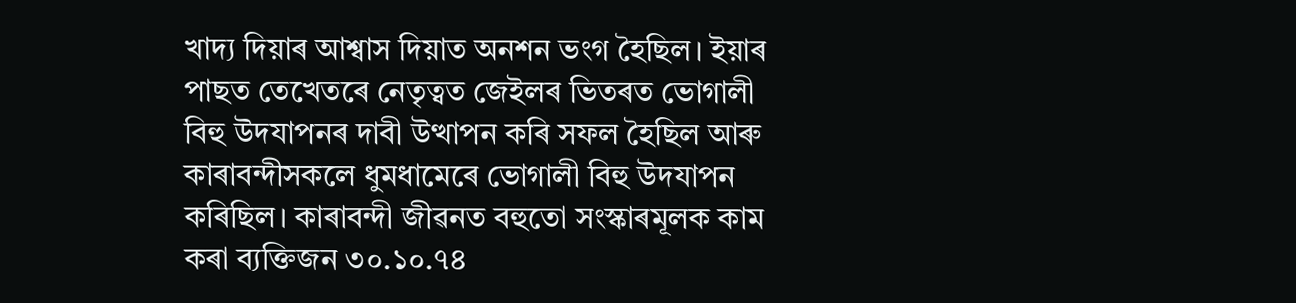খাদ্য দিয়াৰ আশ্বাস দিয়াত অনশন ভংগ হৈছিল। ইয়াৰ পাছত তেখেতৰে নেতৃত্বত জেইলৰ ভিতৰত ভোগালী বিহু উদযাপনৰ দাবী উত্থাপন কৰি সফল হৈছিল আৰু কাৰাবন্দীসকলে ধুমধামেৰে ভোগালী বিহু উদযাপন কৰিছিল। কাৰাবন্দী জীৱনত বহুতো সংস্কাৰমূলক কাম কৰা ব্যক্তিজন ৩০.১০.৭৪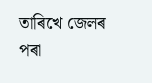তাৰিখে জেলৰ পৰা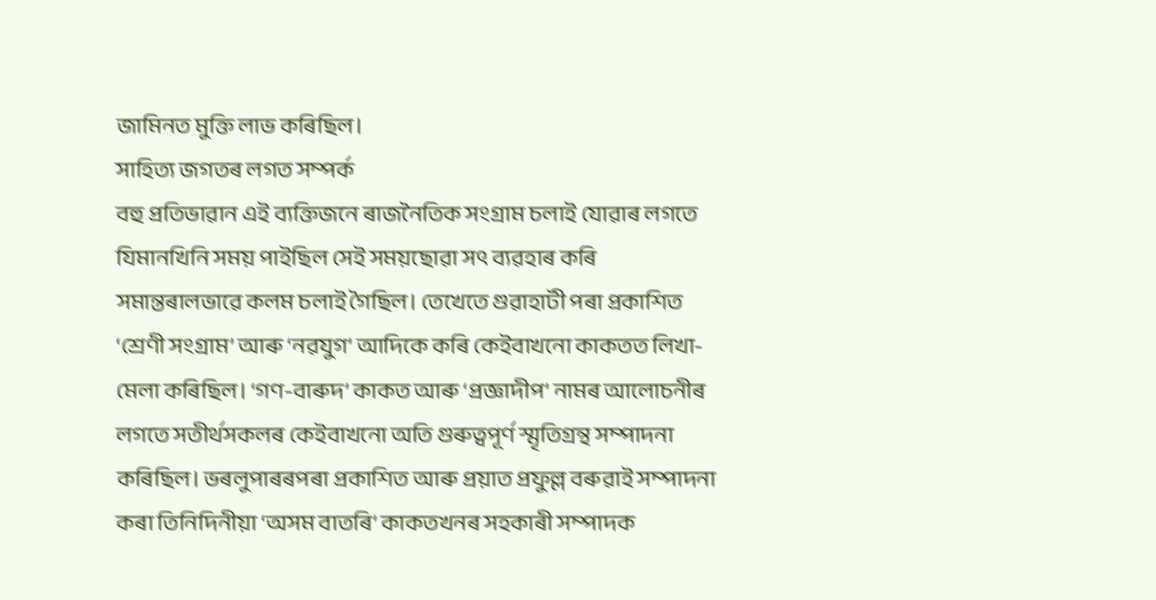জামিনত মুক্তি লাভ কৰিছিল।
সাহিত্য জগতৰ লগত সম্পৰ্ক
বহু প্ৰতিভাৱান এই ব্যক্তিজনে ৰাজনৈতিক সংগ্ৰাম চলাই যোৱাৰ লগতে যিমানখিনি সময় পাইছিল সেই সময়ছোৱা সৎ ব্যৱহাৰ কৰি সমান্তৰালভাৱে কলম চলাই গৈছিল। তেখেতে গুৱাহাটী পৰা প্ৰকাশিত ‘শ্ৰেণী সংগ্ৰাম’ আৰু ‘নৱযুগ’ আদিকে কৰি কেইবাখনো কাকতত লিখা-মেলা কৰিছিল। ‘গণ-বাৰুদ’ কাকত আৰু ‘প্ৰজ্ঞাদীপ’ নামৰ আলোচনীৰ লগতে সতীৰ্থসকলৰ কেইবাখনো অতি গুৰুত্বপূৰ্ণ স্মৃতিগ্ৰন্থ সম্পাদনা কৰিছিল। ভৰলুপাৰৰপৰা প্ৰকাশিত আৰু প্ৰয়াত প্ৰফুল্ল বৰুৱাই সম্পাদনা কৰা তিনিদিনীয়া ‘অসম বাতৰি’ কাকতখনৰ সহকাৰী সম্পাদক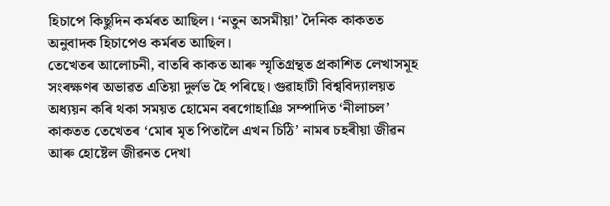হিচাপে কিছুদিন কৰ্মৰত আছিল। ‘নতুন অসমীয়া’ দৈনিক কাকতত অনুবাদক হিচাপেও কৰ্মৰত আছিল।
তেখেতৰ আলোচনী, বাতৰি কাকত আৰু স্মৃতিগ্ৰন্থত প্ৰকাশিত লেখাসমূহ সংৰক্ষণৰ অভাৱত এতিয়া দুৰ্লভ হৈ পৰিছে। গুৱাহাটী বিশ্ববিদ্যালয়ত অধ্যয়ন কৰি থকা সময়ত হোমেন বৰগোহাঞি সম্পাদিত ‘নীলাচল’ কাকতত তেখেতৰ ‘মোৰ মৃত পিতালৈ এখন চিঠি’ নামৰ চহৰীয়া জীৱন আৰু হোষ্টেল জীৱনত দেখা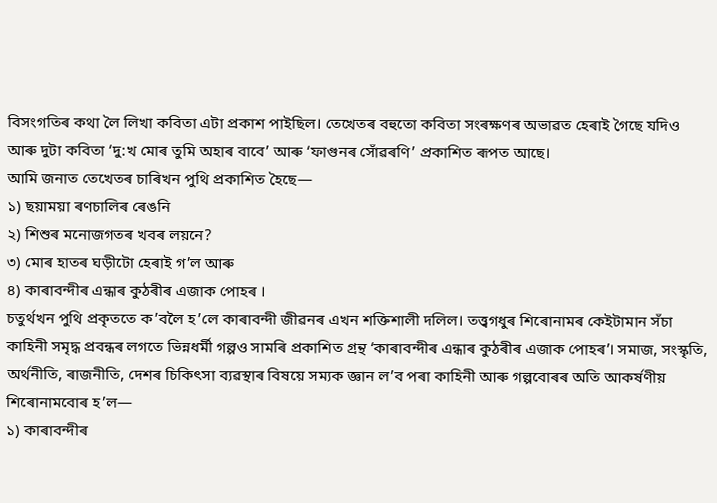বিসংগতিৰ কথা লৈ লিখা কবিতা এটা প্ৰকাশ পাইছিল। তেখেতৰ বহুতো কবিতা সংৰক্ষণৰ অভাৱত হেৰাই গৈছে যদিও আৰু দুটা কবিতা ‘দু:খ মোৰ তুমি অহাৰ বাবে’ আৰু ‘ফাগুনৰ সোঁৱৰণি’ প্ৰকাশিত ৰূপত আছে।
আমি জনাত তেখেতৰ চাৰিখন পুথি প্ৰকাশিত হৈছে—
১) ছয়াময়া ৰণচালিৰ ৰেঙনি
২) শিশুৰ মনোজগতৰ খবৰ লয়নে?
৩) মোৰ হাতৰ ঘড়ীটো হেৰাই গ’ল আৰু
৪) কাৰাবন্দীৰ এন্ধাৰ কুঠৰীৰ এজাক পোহৰ ।
চতুৰ্থখন পুথি প্ৰকৃততে ক’বলৈ হ’লে কাৰাবন্দী জীৱনৰ এখন শক্তিশালী দলিল। তত্ত্বগধুৰ শিৰোনামৰ কেইটামান সঁচা কাহিনী সমৃদ্ধ প্ৰবন্ধৰ লগতে ভিন্নধৰ্মী গল্পও সামৰি প্ৰকাশিত গ্ৰন্থ ‘কাৰাবন্দীৰ এন্ধাৰ কুঠৰীৰ এজাক পোহৰ’। সমাজ, সংস্কৃতি, অৰ্থনীতি, ৰাজনীতি, দেশৰ চিকিৎসা ব্যৱস্থাৰ বিষয়ে সম্যক জ্ঞান ল’ব পৰা কাহিনী আৰু গল্পবোৰৰ অতি আকৰ্ষণীয় শিৰোনামবোৰ হ’ল—
১) কাৰাবন্দীৰ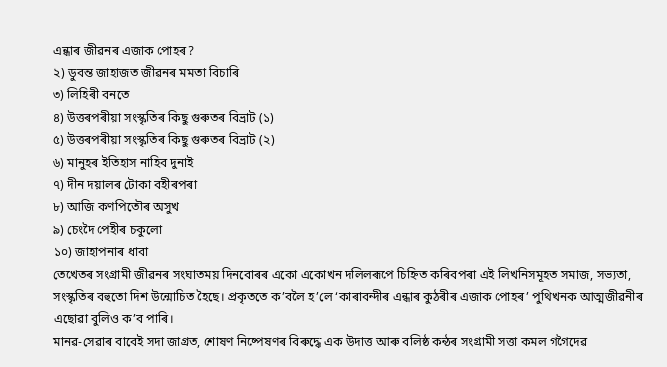এন্ধাৰ জীৱনৰ এজাক পোহৰ?
২) ডুবন্ত জাহাজত জীৱনৰ মমতা বিচাৰি
৩) লিহিৰী বনতে
৪) উত্তৰপৰীয়া সংস্কৃতিৰ কিছু গুৰুতৰ বিভ্ৰাট (১)
৫) উত্তৰপৰীয়া সংস্কৃতিৰ কিছু গুৰুতৰ বিভ্ৰাট (২)
৬) মানুহৰ ইতিহাস নাহিব দুনাই
৭) দীন দয়ালৰ টোকা বহীৰপৰা
৮) আজি কণপিতৌৰ অসুখ
৯) চেংদৈ পেহীৰ চকুলো
১০) জাহাপনাৰ ধাবা
তেখেতৰ সংগ্ৰামী জীৱনৰ সংঘাতময় দিনবোৰৰ একো একোখন দলিলৰূপে চিহ্নিত কৰিবপৰা এই লিখনিসমূহত সমাজ, সভ্যতা, সংস্কৃতিৰ বহুতো দিশ উন্মোচিত হৈছে। প্ৰকৃততে ক’বলৈ হ’লে ‘কাৰাবন্দীৰ এন্ধাৰ কুঠৰীৰ এজাক পোহৰ’ পুথিখনক আত্মজীৱনীৰ এছোৱা বুলিও ক’ব পাৰি।
মানৱ-সেৱাৰ বাবেই সদা জাগ্ৰত, শোষণ নিষ্পেষণৰ বিৰুদ্ধে এক উদাত্ত আৰু বলিষ্ঠ কন্ঠৰ সংগ্ৰামী সত্তা কমল গগৈদেৱ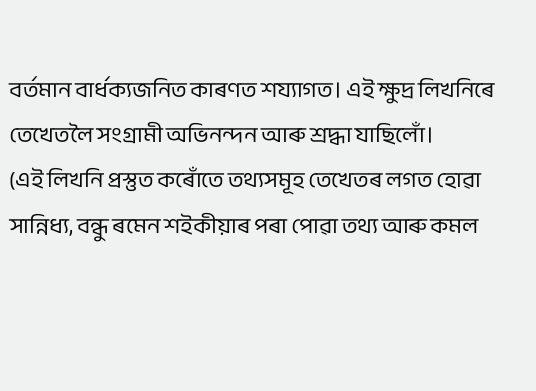বৰ্তমান বাৰ্ধক্যজনিত কাৰণত শয্যাগত। এই ক্ষুদ্ৰ লিখনিৰে তেখেতলৈ সংগ্ৰামী অভিনন্দন আৰু শ্ৰদ্ধা যাছিলোঁ।
(এই লিখনি প্ৰস্তুত কৰোঁতে তথ্যসমূহ তেখেতৰ লগত হোৱা সান্নিধ্য, বন্ধু ৰমেন শইকীয়াৰ পৰা পোৱা তথ্য আৰু কমল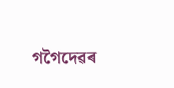গগৈদেৱৰ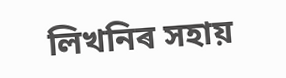লিখনিৰ সহায়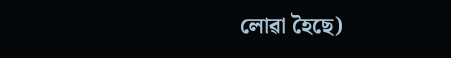লোৱা হৈছে)